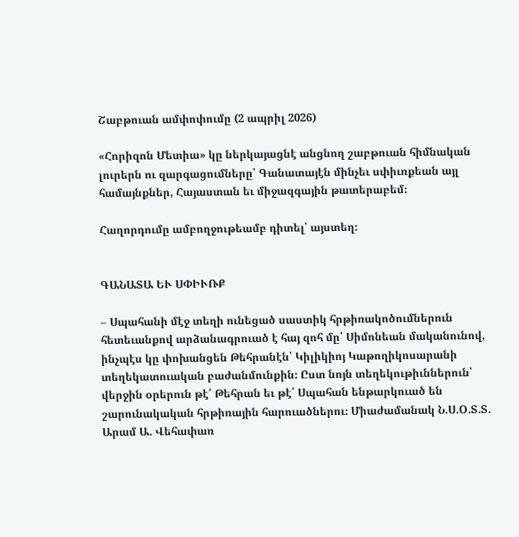Շաբթուան ամփոփումը (2 ապրիլ 2026)

«Հորիզոն Մետիա» կը ներկայացնէ անցնող շաբթուան հիմնական լուրերն ու զարգացումները՝ Գանատայէն մինչեւ սփիւռքեան այլ համայնքներ, Հայաստան եւ միջազգային թատերաբեմ։

Հաղորդումը ամբողջութեամբ դիտել՝ այստեղ։


ԳԱՆԱՏԱ ԵՒ ՍՓԻՒՌՔ

– Սպահանի մէջ տեղի ունեցած սաստիկ հրթիռակոծումներուն հետեւանքով արձանագրուած է հայ զոհ մը՝ Սիմոնեան մականունով, ինչպէս կը փոխանցեն Թեհրանէն՝ Կիլիկիոյ Կաթողիկոսարանի տեղեկատուական բաժանմունքին։ Ըստ նոյն տեղեկութիւններուն՝ վերջին օրերուն թէ՛ Թեհրան եւ թէ՛ Սպահան ենթարկուած են շարունակական հրթիռային հարուածներու։ Միաժամանակ Ն.Ս.Օ.Տ.Տ. Արամ Ա. Վեհափառ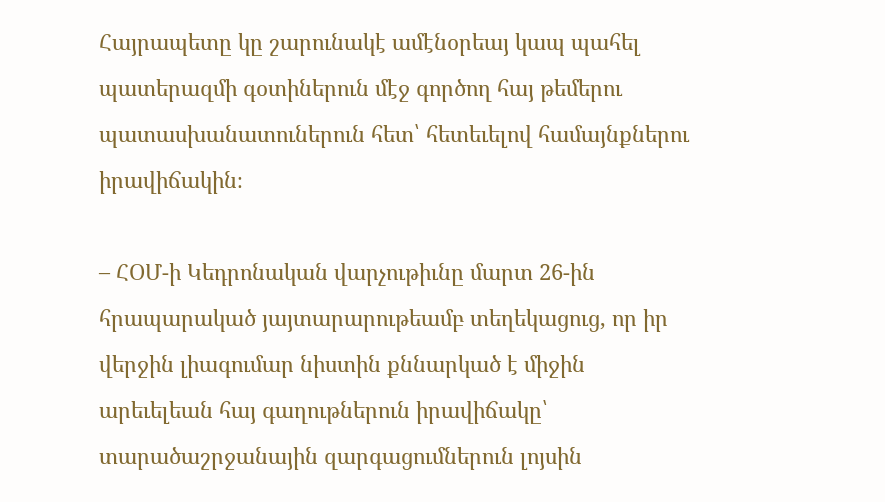Հայրապետը կը շարունակէ ամէնօրեայ կապ պահել պատերազմի գօտիներուն մէջ գործող հայ թեմերու պատասխանատուներուն հետ՝ հետեւելով համայնքներու իրավիճակին։

– ՀՕՄ-ի Կեդրոնական վարչութիւնը մարտ 26-ին հրապարակած յայտարարութեամբ տեղեկացուց, որ իր վերջին լիագումար նիստին քննարկած է միջին արեւելեան հայ գաղութներուն իրավիճակը՝ տարածաշրջանային զարգացումներուն լոյսին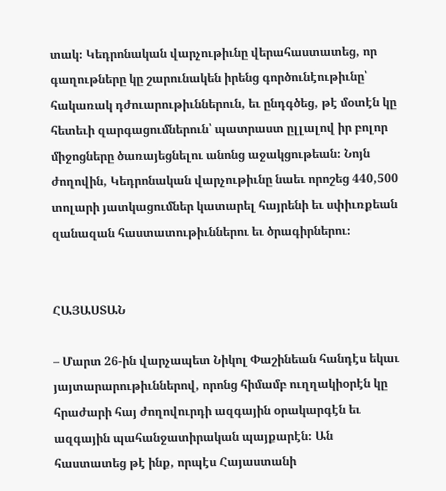տակ։ Կեդրոնական վարչութիւնը վերահաստատեց, որ գաղութները կը շարունակեն իրենց գործունէութիւնը՝ հակառակ դժուարութիւններուն, եւ ընդգծեց, թէ մօտէն կը հետեւի զարգացումներուն՝ պատրաստ ըլլալով իր բոլոր միջոցները ծառայեցնելու անոնց աջակցութեան։ Նոյն ժողովին, Կեդրոնական վարչութիւնը նաեւ որոշեց 440,500 տոլարի յատկացումներ կատարել հայրենի եւ սփիւռքեան զանազան հաստատութիւններու եւ ծրագիրներու։


ՀԱՅԱՍՏԱՆ

– Մարտ 26-ին վարչապետ Նիկոլ Փաշինեան հանդէս եկաւ յայտարարութիւններով, որոնց հիմամբ ուղղակիօրէն կը հրաժարի հայ ժողովուրդի ազգային օրակարգէն եւ ազգային պահանջատիրական պայքարէն։ Ան հաստատեց թէ ինք, որպէս Հայաստանի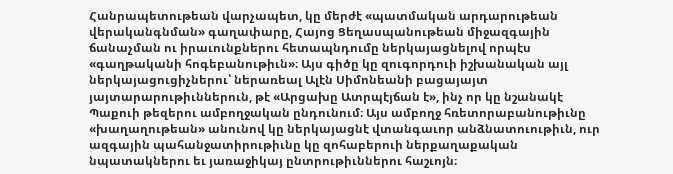Հանրապետութեան վարչապետ, կը մերժէ «պատմական արդարութեան վերականգնման» գաղափարը, Հայոց Ցեղասպանութեան միջազգային ճանաչման ու իրաւունքներու հետապնդումը ներկայացնելով որպէս «գաղթականի հոգեբանութիւն»։ Այս գիծը կը զուգորդուի իշխանական այլ ներկայացուցիչներու՝ ներառեալ Ալէն Սիմոնեանի բացայայտ յայտարարութիւններուն, թէ «Արցախը Ատրպէյճան է», ինչ որ կը նշանակէ Պաքուի թեզերու ամբողջական ընդունում։ Այս ամբողջ հռետորաբանութիւնը «խաղաղութեան» անունով կը ներկայացնէ վտանգաւոր անձնատուութիւն, ուր ազգային պահանջատիրութիւնը կը զոհաբերուի ներքաղաքական նպատակներու եւ յառաջիկայ ընտրութիւններու հաշւոյն։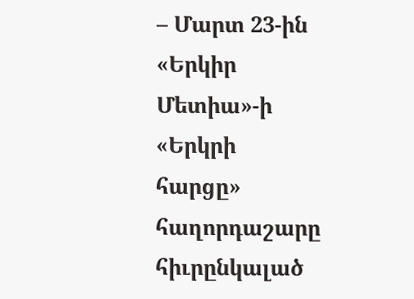– Մարտ 23-ին «Երկիր Մետիա»-ի «Երկրի հարցը» հաղորդաշարը հիւրընկալած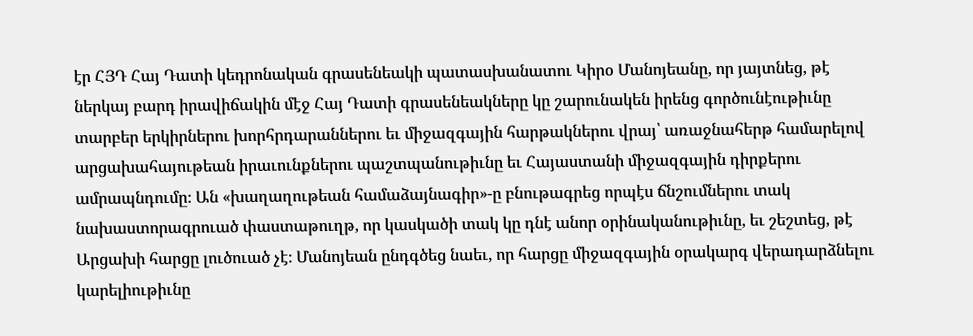էր ՀՅԴ Հայ Դատի կեդրոնական գրասենեակի պատասխանատու Կիրօ Մանոյեանը, որ յայտնեց, թէ ներկայ բարդ իրավիճակին մէջ Հայ Դատի գրասենեակները կը շարունակեն իրենց գործունէութիւնը տարբեր երկիրներու խորհրդարաններու եւ միջազգային հարթակներու վրայ՝ առաջնահերթ համարելով արցախահայութեան իրաւունքներու պաշտպանութիւնը եւ Հայաստանի միջազգային դիրքերու ամրապնդումը։ Ան «խաղաղութեան համաձայնագիր»-ը բնութագրեց որպէս ճնշումներու տակ նախաստորագրուած փաստաթուղթ, որ կասկածի տակ կը դնէ անոր օրինականութիւնը, եւ շեշտեց, թէ Արցախի հարցը լուծուած չէ։ Մանոյեան ընդգծեց նաեւ, որ հարցը միջազգային օրակարգ վերադարձնելու կարելիութիւնը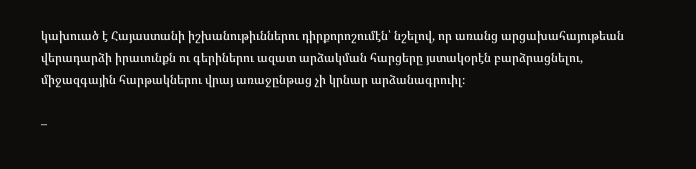կախուած է Հայաստանի իշխանութիւններու դիրքորոշումէն՝ նշելով, որ առանց արցախահայութեան վերադարձի իրաւունքն ու գերիներու ազատ արձակման հարցերը յստակօրէն բարձրացնելու, միջազգային հարթակներու վրայ առաջընթաց չի կրնար արձանագրուիլ։

–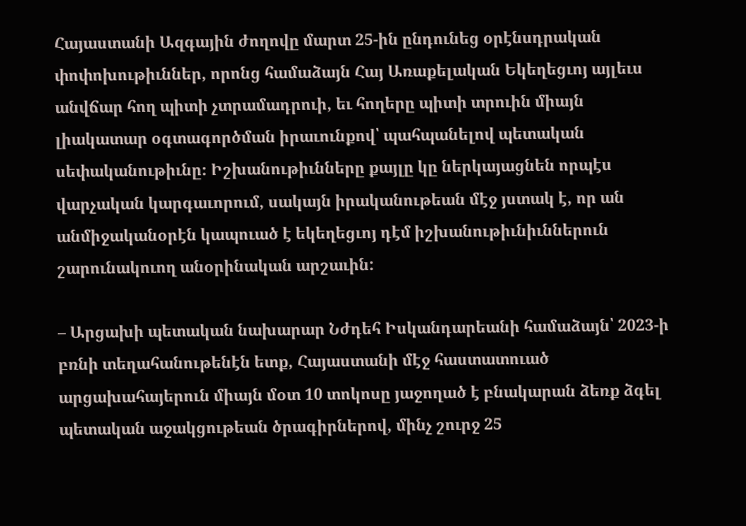Հայաստանի Ազգային ժողովը մարտ 25-ին ընդունեց օրէնսդրական փոփոխութիւններ, որոնց համաձայն Հայ Առաքելական Եկեղեցւոյ այլեւս անվճար հող պիտի չտրամադրուի, եւ հողերը պիտի տրուին միայն լիակատար օգտագործման իրաւունքով՝ պահպանելով պետական սեփականութիւնը։ Իշխանութիւնները քայլը կը ներկայացնեն որպէս վարչական կարգաւորում, սակայն իրականութեան մէջ յստակ է, որ ան անմիջականօրէն կապուած է եկեղեցւոյ դէմ իշխանութիւնիւններուն շարունակուող անօրինական արշաւին:

– Արցախի պետական նախարար Նժդեհ Իսկանդարեանի համաձայն՝ 2023-ի բռնի տեղահանութենէն ետք, Հայաստանի մէջ հաստատուած արցախահայերուն միայն մօտ 10 տոկոսը յաջողած է բնակարան ձեռք ձգել պետական աջակցութեան ծրագիրներով, մինչ շուրջ 25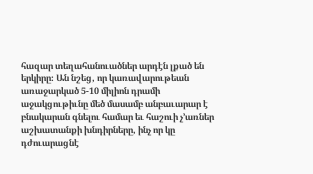հազար տեղահանուածներ արդէն լքած են երկիրը։ Ան նշեց, որ կառավարութեան առաջարկած 5-10 միլիոն դրամի աջակցութիւնը մեծ մասամբ անբաւարար է բնակարան գնելու համար եւ հաշուի չ’առներ աշխատանքի խնդիրները, ինչ որ կը դժուարացնէ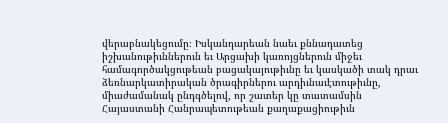վերաբնակեցումը։ Իսկանդարեան նաեւ քննադատեց իշխանութիւններուն եւ Արցախի կառոյցներուն միջեւ համագործակցութեան բացակայութիւնը եւ կասկածի տակ դրաւ ձեռնարկատիրական ծրագիրներու արդիւնաւէտութիւնը, միաժամանակ ընդգծելով, որ շատեր կը տատամսին Հայաստանի Հանրապետութեան քաղաքացիութիւն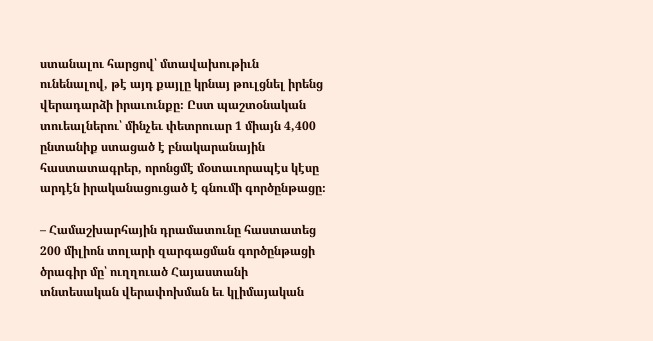ստանալու հարցով՝ մտավախութիւն ունենալով, թէ այդ քայլը կրնայ թուլցնել իրենց վերադարձի իրաւունքը։ Ըստ պաշտօնական տուեալներու՝ մինչեւ փետրուար 1 միայն 4,400 ընտանիք ստացած է բնակարանային հաստատագրեր, որոնցմէ մօտաւորապէս կէսը արդէն իրականացուցած է գնումի գործընթացը։

– Համաշխարհային դրամատունը հաստատեց 200 միլիոն տոլարի զարգացման գործընթացի ծրագիր մը՝ ուղղուած Հայաստանի տնտեսական վերափոխման եւ կլիմայական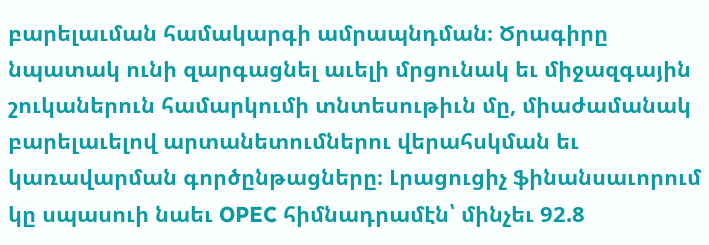բարելաւման համակարգի ամրապնդման։ Ծրագիրը նպատակ ունի զարգացնել աւելի մրցունակ եւ միջազգային շուկաներուն համարկումի տնտեսութիւն մը, միաժամանակ բարելաւելով արտանետումներու վերահսկման եւ կառավարման գործընթացները։ Լրացուցիչ ֆինանսաւորում կը սպասուի նաեւ OPEC հիմնադրամէն՝ մինչեւ 92.8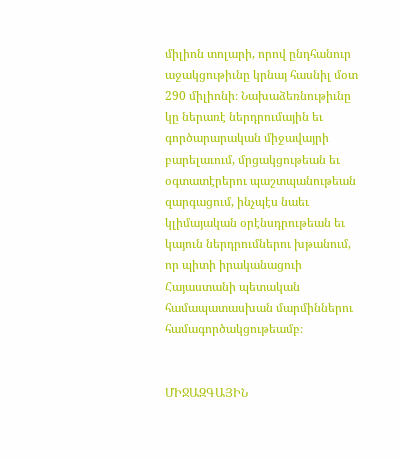միլիոն տոլարի, որով ընդհանուր աջակցութիւնը կրնայ հասնիլ մօտ 290 միլիոնի։ Նախաձեռնութիւնը կը ներառէ ներդրումային եւ գործարարական միջավայրի բարելաւում, մրցակցութեան եւ օգտատէրերու պաշտպանութեան զարգացում, ինչպէս նաեւ կլիմայական օրէնսդրութեան եւ կայուն ներդրումներու խթանում, որ պիտի իրականացուի Հայաստանի պետական համապատասխան մարմիններու համագործակցութեամբ։


ՄԻՋԱԶԳԱՅԻՆ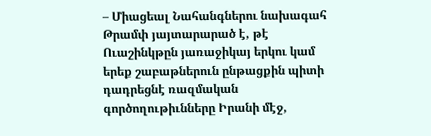– Միացեալ Նահանգներու նախագահ Թրամփ յայտարարած է, թէ Ուաշինկթըն յառաջիկայ երկու կամ երեք շաբաթներուն ընթացքին պիտի դադրեցնէ ռազմական գործողութիւնները Իրանի մէջ,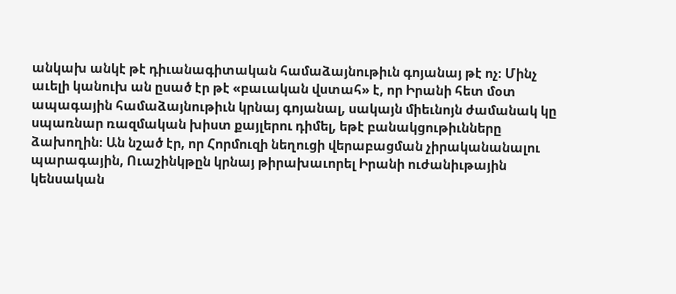անկախ անկէ թէ դիւանագիտական համաձայնութիւն գոյանայ թէ ոչ։ Մինչ աւելի կանուխ ան ըսած էր թէ «բաւական վստահ» է, որ Իրանի հետ մօտ ապագային համաձայնութիւն կրնայ գոյանալ, սակայն միեւնոյն ժամանակ կը սպառնար ռազմական խիստ քայլերու դիմել, եթէ բանակցութիւնները ձախողին։ Ան նշած էր, որ Հորմուզի նեղուցի վերաբացման չիրականանալու պարագային, Ուաշինկթըն կրնայ թիրախաւորել Իրանի ուժանիւթային կենսական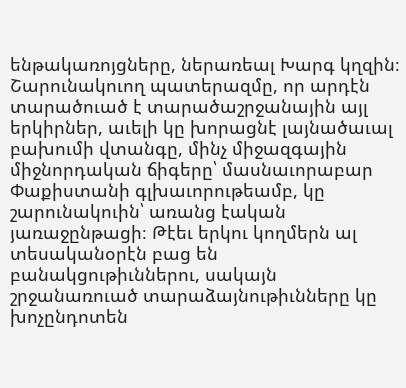ենթակառոյցները, ներառեալ Խարգ կղզին։ Շարունակուող պատերազմը, որ արդէն տարածուած է տարածաշրջանային այլ երկիրներ, աւելի կը խորացնէ լայնածաւալ բախումի վտանգը, մինչ միջազգային միջնորդական ճիգերը՝ մասնաւորաբար Փաքիստանի գլխաւորութեամբ, կը շարունակուին՝ առանց էական յառաջընթացի։ Թէեւ երկու կողմերն ալ տեսականօրէն բաց են բանակցութիւններու, սակայն շրջանառուած տարաձայնութիւնները կը խոչընդոտեն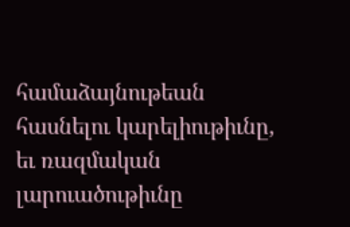համաձայնութեան հասնելու կարելիութիւնը, եւ ռազմական լարուածութիւնը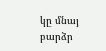կը մնայ բարձր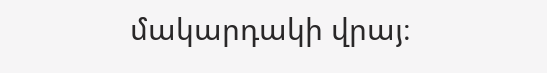մակարդակի վրայ։